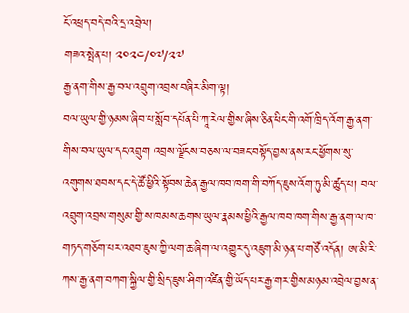ངོ་འཕྲད་བདེ་བའི་དྲ་འབྲེལ།
གཟའ་སྤེན་པ། ༢༠༢༤/༠༧/༢༧
རྒྱ་ནག་གིས་རྒྱ་བལ་འབྲུག་འབྲས་བཞིར་མིག་ལྟ།
བལ་ཡུལ་གྱི་ཉམས་ཞིབ་པ་སློབ་དཔོན་པི་ཀཱ་རེལ་གྱིས་ཞིས་ཅིན་ཕིང་གི་འགོ་ཁྲིད་འོག་རྒྱ་ནག་གིས་བལ་ཡུལ་དང་འབྲུག འབྲས་ལྗོངས་བཅས་ལ་བཟང་བསྟོད་བྱས་ནས་རང་ཕྱོགས་སུ་འགུགས་ཐབས་དང་དེ་ཚོ་ཕྱིའི་སྟོབས་ཆེན་རྒྱལ་ཁབ་ཁག་གི་བཀོད་ཇུས་འོག་ཏུ་མི་ཚུད་པ། བལ་འབྲུག་འབྲས་གསུམ་གྱི་ས་ཁམས་ཆགས་ཡུལ་རྣམས་ཕྱིའི་རྒྱལ་ཁབ་ཁག་གིས་རྒྱ་ནག་ལ་ཁ་གཏད་གཅོག་པར་འཐབ་ཇུས་ཀྱི་ལག་ཆ་ཞིག་ལ་འགྱུར་དུ་འཇུག་མི་ཉན་པ་གཙོ་འདོན། ཨ་མི་རི་ཀས་རྒྱ་ནག་བཀག་སྐྱིལ་གྱི་སྲིད་ཇུས་ཤིག་འཛིན་གྱི་ཡོད་པར་རྒྱ་གར་གྱིས་མཉམ་འབྲེལ་བྱས་ན་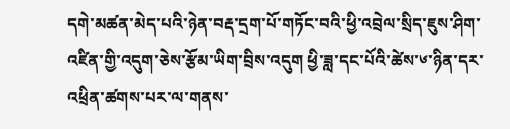དགེ་མཚན་མེད་པའི་ཉེན་བརྡ་དྲག་པོ་གཏོང་བའི་ཕྱི་འབྲེལ་སྲིད་ཇུས་ཤིག་འཛིན་གྱི་འདུག་ཅེས་རྩོམ་ཡིག་བྲིས་འདུག ཕྱི་ཟླ་དང་པོའི་ཚེས་༦་ཉིན་དར་འཕྲིན་ཚགས་པར་ལ་གནས་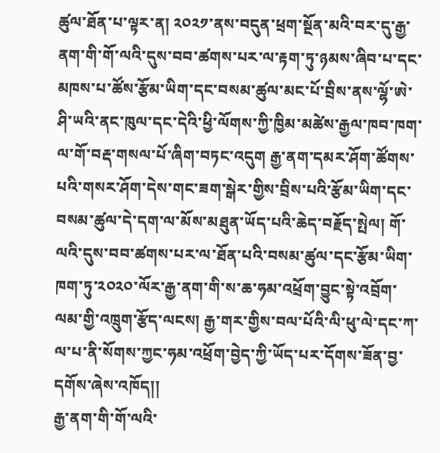ཚུལ་ཐོན་པ་ལྟར་ན། ༢༠༢༡་ནས་བདུན་ཕྲག་སྔོན་མའི་བར་དུ་རྒྱ་ནག་གི་གོ་ལའི་དུས་བབ་ཚགས་པར་ལ་རྟག་ཏུ་ཉམས་ཞིབ་པ་དང་མཁས་པ་ཚོས་རྩོམ་ཡིག་དང་བསམ་ཚུལ་མང་པོ་བྲིས་ནས་ལྷོ་ཨེ་ཤི་ཡའི་ནང་ཁུལ་དང་དེའི་ཕྱི་ལོགས་ཀྱི་ཁྱིམ་མཚེས་རྒྱལ་ཁབ་ཁག་ལ་གོ་བརྡ་གསལ་པོ་ཞིག་བཏང་འདུག རྒྱ་ནག་དམར་ཤོག་ཚོགས་པའི་གསར་ཤོག་དེས་གང་ཟག་སྒེར་གྱིས་བྲིས་པའི་རྩོམ་ཡིག་དང་བསམ་ཚུལ་དེ་དག་ལ་མོས་མཐུན་ཡོད་པའི་ཆེད་བརྗོད་སྤེལ། གོ་ལའི་དུས་བབ་ཚགས་པར་ལ་ཐོན་པའི་བསམ་ཚུལ་དང་རྩོམ་ཡིག་ཁག་ཏུ་༢༠༢༠་ལོར་རྒྱ་ནག་གི་ས་ཆ་ཧམ་འཕྲོག་བྱུང་སྟེ་འབྲོག་ལམ་གྱི་འཁྲུག་རྩོད་ལངས། རྒྱ་གར་གྱིས་བལ་པོའི་ལི་ཕུ་ལེ་དང་ཀ་ལ་པ་ནི་སོགས་ཀྱང་ཧམ་འཕྲོག་བྱེད་ཀྱི་ཡོད་པར་དོགས་ཟོན་བྱ་དགོས་ཞེས་འཁོད།།
རྒྱ་ནག་གི་གོ་ལའི་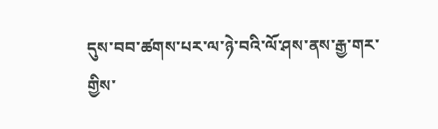དུས་བབ་ཚགས་པར་ལ་ཉེ་བའི་ལོ་ཤས་ནས་རྒྱ་གར་གྱིས་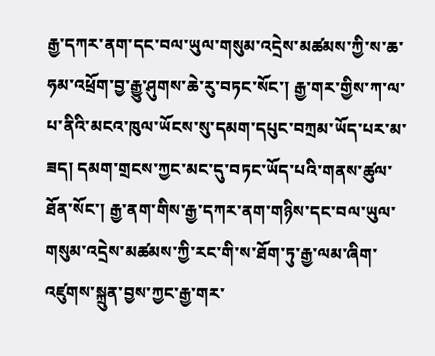རྒྱ་དཀར་ནག་དང་བལ་ཡུལ་གསུམ་འདྲེས་མཚམས་ཀྱི་ས་ཆ་ཧམ་འཕྲོག་བྱ་རྒྱུ་ཤུགས་ཆེ་རུ་བཏང་སོང་། རྒྱ་གར་གྱིས་ཀ་ལ་པ་ནིའི་མངའ་ཁུལ་ཡོངས་སུ་དམག་དཔུང་བཀྲམ་ཡོད་པར་མ་ཟད། དམག་གྲངས་ཀྱང་མང་དུ་བཏང་ཡོད་པའི་གནས་ཚུལ་ཐོན་སོང་། རྒྱ་ནག་གིས་རྒྱ་དཀར་ནག་གཉིས་དང་བལ་ཡུལ་གསུམ་འདྲེས་མཚམས་ཀྱི་རང་གི་ས་ཐོག་ཏུ་རྒྱ་ལམ་ཞིག་འཛུགས་སྐྲུན་བྱས་ཀྱང་རྒྱ་གར་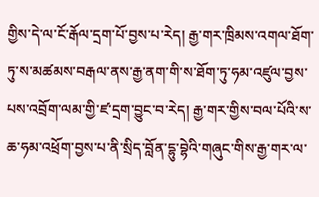གྱིས་དེ་ལ་ངོ་རྒོལ་དྲག་པོ་བྱས་པ་རེད། རྒྱ་གར་ཁྲིམས་འགལ་ཐོག་ཏུ་ས་མཚམས་བརྒལ་ནས་རྒྱ་ནག་གི་ས་ཐོག་ཏུ་ཧམ་འཛུལ་བྱས་པས་འབྲོག་ལམ་གྱི་ཛ་དྲག་བྱུང་བ་རེད། རྒྱ་གར་གྱིས་བལ་པོའི་ས་ཆ་ཧམ་འཕྲོག་བྱས་པ་ནི་སྲིད་བློན་དྷུ་བྷེའི་གཞུང་གིས་རྒྱ་གར་ལ་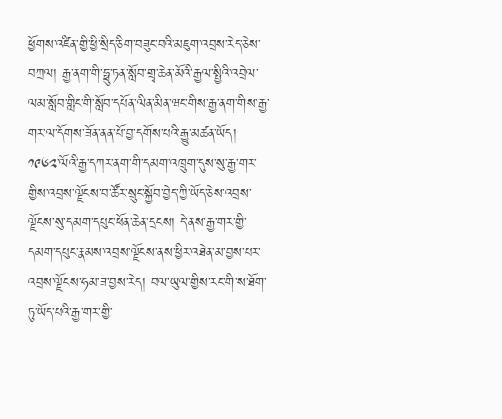ཕྱོགས་འཛིན་གྱི་ཕྱི་སྲིད་ཅིག་བཟུང་བའི་མཇུག་འབྲས་རེད་ཅེས་བཀྲལ། རྒྱ་ནག་གི་ཧྥུ་ཏན་སློབ་གྲྭ་ཆེན་མོའི་རྒྱལ་སྤྱིའི་འབྲེལ་ལམ་སློབ་གླིང་གི་སློབ་དཔོན་ལིན་མིན་ཝང་གིས་རྒྱ་ནག་གིས་རྒྱ་གར་ལ་དོགས་ཟོན་ནན་པོ་བྱ་དགོས་པའི་རྒྱུ་མཚན་ཡོད། ༡༩༦༢་ལོའི་རྒྱ་དཀར་ནག་གི་དམག་འཁྲུག་དུས་སུ་རྒྱ་གར་གྱིས་འབྲས་ལྗོངས་བ་ཚོར་སྲུང་སྐྱོབ་བྱེད་ཀྱི་ཡོད་ཅེས་འབྲས་ལྗོངས་སུ་དམག་དཔུང་ཕོན་ཆེན་དྲངས། དེ་ནས་རྒྱ་གར་གྱི་དམག་དཔུང་རྣམས་འབྲས་ལྗོངས་ནས་ཕྱིར་འཐེན་མ་བྱས་པར་འབྲས་ལྗོངས་ཧམ་ཟ་བྱས་རེད། བལ་ཡུལ་གྱིས་རང་གི་ས་ཐོག་ཏུ་ཡོད་པའི་རྒྱ་གར་གྱི་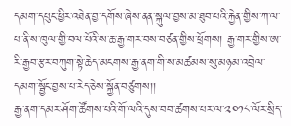དམག་དཔུང་ཕྱིར་འཐེན་བྱ་དགོས་ཞེས་ནན་སྐུལ་བྱས་མ་ཐུབ་པའི་རྐྱེན་གྱིས་ཀ་ལ་པ་ནི་ས་ཁུལ་གྱི་བལ་པོའི་ས་ཆ་རྒྱ་གར་བས་བཙན་གྱིས་ཕྲོགས། རྒྱ་གར་གྱིས་ཨ་རི་རྒྱབ་རྩར་བཀུག་སྟེ་ཆེད་མངགས་རྒྱ་ནག་གི་ས་མཚམས་སུ་མཉམ་འབྲེལ་དམག་སྦྱོང་བྱས་པ་རེད་ཅེས་སྐྱོན་བཙུགས།།
རྒྱ་ནག་དམར་ཤོག་ཚོགས་པའི་གོ་ལའི་དུས་བབ་ཚགས་པར་ལ་༢༠༡༨་ལོར་སྲིད་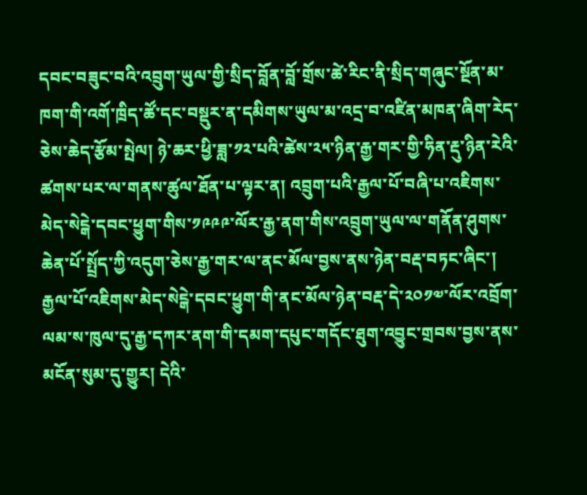དབང་བཟུང་བའི་འབྲུག་ཡུལ་གྱི་སྲིད་བློན་བློ་གྲོས་ཚེ་རིང་ནི་སྲིད་གཞུང་སྔོན་མ་ཁག་གི་འགོ་ཁྲིད་ཚོ་དང་བསྡུར་ན་དམིགས་ཡུལ་མ་འདྲ་བ་འཛིན་མཁན་ཞིག་རེད་ཅེས་ཆེད་རྩོམ་སྤེལ། ཉེ་ཆར་ཕྱི་ཟླ་༡༢་པའི་ཚེས་༢༥་ཉིན་རྒྱ་གར་གྱི་ཧིན་རྡུ་ཉིན་རེའི་ཚགས་པར་ལ་གནས་ཚུལ་ཐོན་པ་ལྟར་ན། འབྲུག་པའི་རྒྱལ་པོ་བཞི་པ་འཇིགས་མེད་སེངྒེ་དབང་ཕྱུག་གིས་༡༩༩༩་ལོར་རྒྱ་ནག་གིས་འབྲུག་ཡུལ་ལ་གནོན་ཤུགས་ཆེན་པོ་སྤྲོད་ཀྱི་འདུག་ཅེས་རྒྱ་གར་ལ་ནང་མོལ་བྱས་ནས་ཉེན་བརྡ་བཏང་ཞིང་། རྒྱལ་པོ་འཇིགས་མེད་སེངྒེ་དབང་ཕྱུག་གི་ནང་མོལ་ཉེན་བརྡ་དེ་༢༠༡༧་ལོར་འབྲོག་ལམ་ས་ཁུལ་དུ་རྒྱ་དཀར་ནག་གི་དམག་དཔུང་གདོང་ཐུག་འབྱུང་གྲབས་བྱས་ནས་མངོན་སུམ་དུ་གྱུར། དེའི་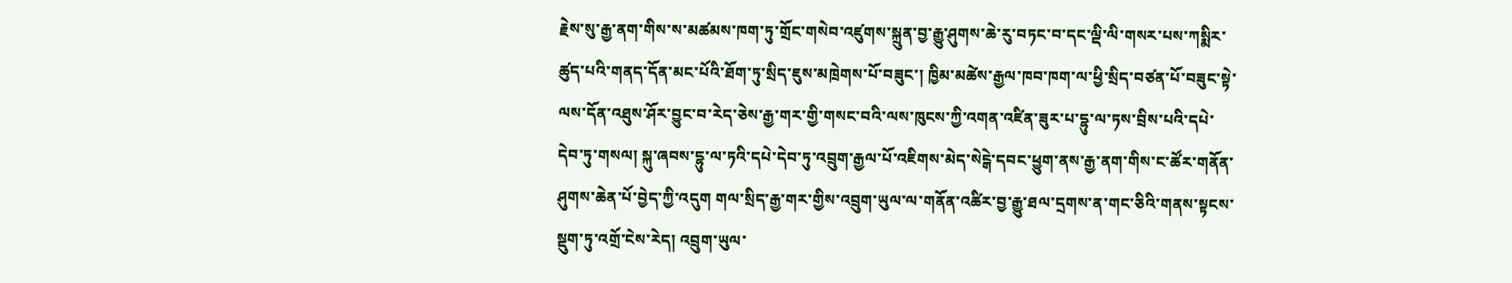རྗེས་སུ་རྒྱ་ནག་གིས་ས་མཚམས་ཁག་ཏུ་གྲོང་གསེབ་འཛུགས་སྐྲུན་བྱ་རྒྱུ་ཤུགས་ཆེ་རུ་བཏང་བ་དང་ལྡི་ལི་གསར་པས་ཀསྨིར་ཚུད་པའི་གནད་དོན་མང་པོའི་ཐོག་ཏུ་སྲིད་ཇུས་མཁྲེགས་པོ་བཟུང་། ཁྱིམ་མཚེས་རྒྱལ་ཁབ་ཁག་ལ་ཕྱི་སྲིད་བཙན་པོ་བཟུང་སྟེ་ལས་དོན་འཐུས་ཤོར་བྱུང་བ་རེད་ཅེས་རྒྱ་གར་གྱི་གསང་བའི་ལས་ཁུངས་ཀྱི་འགན་འཛིན་ཟུར་པ་དྷུ་ལ་ཏས་བྲིས་པའི་དཔེ་དེབ་ཏུ་གསལ། སྐུ་ཞབས་དྷུ་ལ་ཏའི་དཔེ་དེབ་ཏུ་འབྲུག་རྒྱལ་པོ་འཇིགས་མེད་སེངྒེ་དབང་ཕྱུག་ནས་རྒྱ་ནག་གིས་ང་ཚོར་གནོན་ཤུགས་ཆེན་པོ་བྱེད་ཀྱི་འདུག གལ་སྲིད་རྒྱ་གར་གྱིས་འབྲུག་ཡུལ་ལ་གནོན་འཚིར་བྱ་རྒྱུ་ཐལ་དྲགས་ན་གང་ཅིའི་གནས་སྟངས་སྡུག་ཏུ་འགྲོ་ངེས་རེད། འབྲུག་ཡུལ་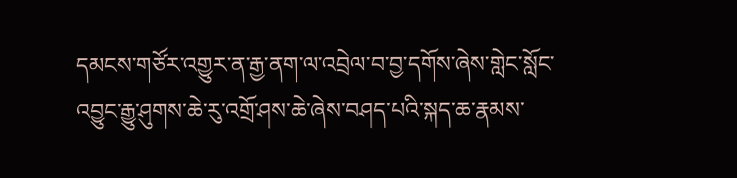དམངས་གཙོར་འགྱུར་ན་རྒྱ་ནག་ལ་འབྲེལ་བ་བྱ་དགོས་ཞེས་གླེང་སློང་འབྱུང་རྒྱུ་ཤུགས་ཆེ་རུ་འགྲོ་ཤས་ཆེ་ཞེས་བཤད་པའི་སྐད་ཆ་རྣམས་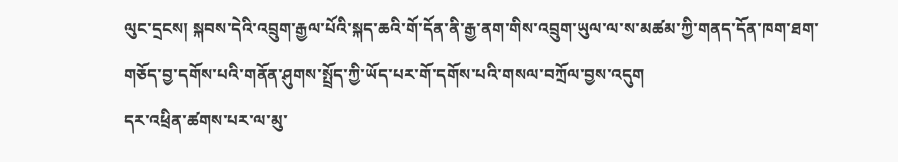ལུང་དྲངས། སྐབས་དེའི་འབྲུག་རྒྱལ་པོའི་སྐད་ཆའི་གོ་དོན་ནི་རྒྱ་ནག་གིས་འབྲུག་ཡུལ་ལ་ས་མཚམ་ཀྱི་གནད་དོན་ཁག་ཐག་གཅོད་བྱ་དགོས་པའི་གནོན་ཤུགས་སྤྲོད་ཀྱི་ཡོད་པར་གོ་དགོས་པའི་གསལ་བཀྲོལ་བྱས་འདུག
དར་འཕྲིན་ཚགས་པར་ལ་མུ་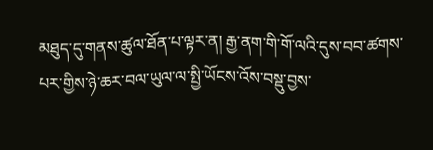མཐུད་དུ་གནས་ཚུལ་ཐོན་པ་ལྟར་ན། རྒྱ་ནག་གི་གོ་ལའི་དུས་བབ་ཚགས་པར་གྱིས་ཉེ་ཆར་བལ་ཡུལ་ལ་སྤྱི་ཡོངས་འོས་བསྡུ་བྱས་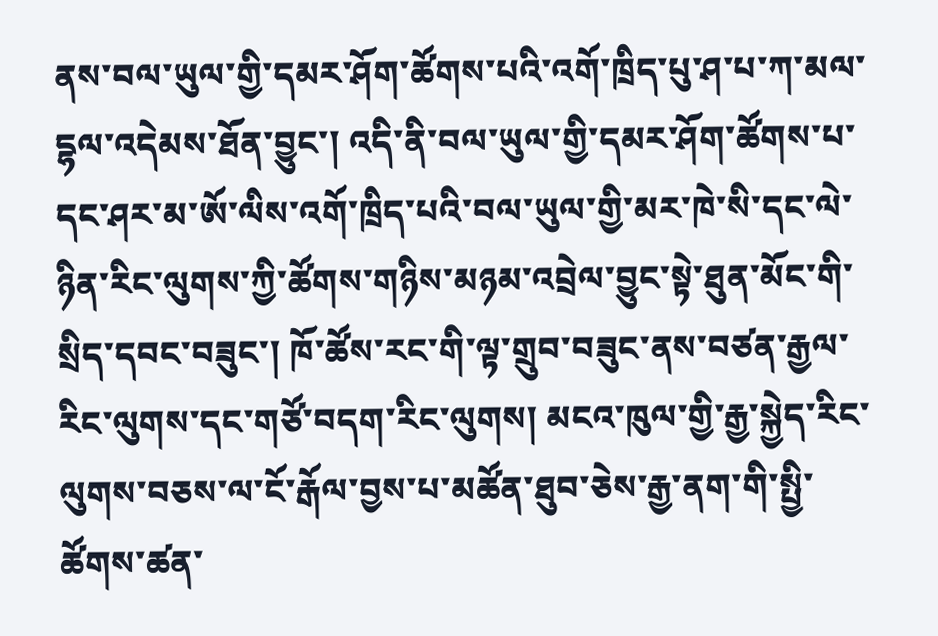ནས་བལ་ཡུལ་གྱི་དམར་ཤོག་ཚོགས་པའི་འགོ་ཁྲིད་པུ་ཤ་པ་ཀ་མལ་དྷལ་འདེམས་ཐོན་བྱུང་། འདི་ནི་བལ་ཡུལ་གྱི་དམར་ཤོག་ཚོགས་པ་དང་ཤར་མ་ཨོ་ལིས་འགོ་ཁྲིད་པའི་བལ་ཡུལ་གྱི་མར་ཁེ་སི་དང་ལེ་ཉིན་རིང་ལུགས་ཀྱི་ཚོགས་གཉིས་མཉམ་འབྲེལ་བྱུང་སྟེ་ཐུན་མོང་གི་སྲིད་དབང་བཟུང་། ཁོ་ཚོས་རང་གི་ལྟ་གྲུབ་བཟུང་ནས་བཙན་རྒྱལ་རིང་ལུགས་དང་གཙོ་བདག་རིང་ལུགས། མངའ་ཁུལ་གྱི་རྒྱ་སྐྱེད་རིང་ལུགས་བཅས་ལ་ངོ་རྒོལ་བྱས་པ་མཚོན་ཐུབ་ཅེས་རྒྱ་ནག་གི་སྤྱི་ཚོགས་ཚན་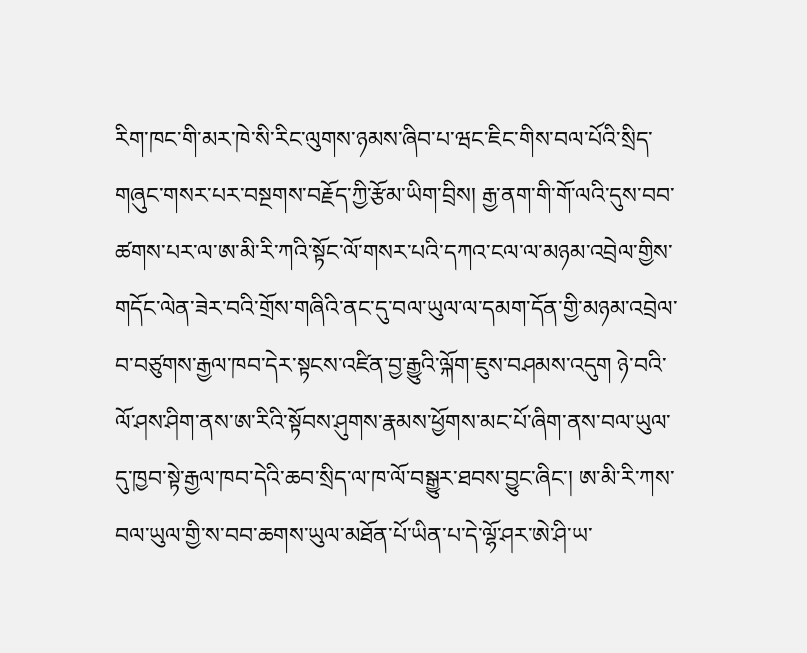རིག་ཁང་གི་མར་ཁེ་སི་རིང་ལུགས་ཉམས་ཞིབ་པ་ཝང་ཇིང་གིས་བལ་པོའི་སྲིད་གཞུང་གསར་པར་བསྔགས་བརྗོད་ཀྱི་རྩོམ་ཡིག་བྲིས། རྒྱ་ནག་གི་གོ་ལའི་དུས་བབ་ཚགས་པར་ལ་ཨ་མི་རི་ཀའི་སྟོང་ལོ་གསར་པའི་དཀའ་ངལ་ལ་མཉམ་འབྲེལ་གྱིས་གདོང་ལེན་ཟེར་བའི་གྲོས་གཞིའི་ནང་དུ་བལ་ཡུལ་ལ་དམག་དོན་གྱི་མཉམ་འབྲེལ་བ་བཙུགས་རྒྱལ་ཁབ་དེར་སྟངས་འཛིན་བྱ་རྒྱུའི་ལྐོག་ཇུས་བཤམས་འདུག ཉེ་བའི་ལོ་ཤས་ཤིག་ནས་ཨ་རིའི་སྟོབས་ཤུགས་རྣམས་ཕྱོགས་མང་པོ་ཞིག་ནས་བལ་ཡུལ་དུ་ཁྱབ་སྟེ་རྒྱལ་ཁབ་དེའི་ཆབ་སྲིད་ལ་ཁ་ལོ་བསྒྱུར་ཐབས་བྱུང་ཞིང་། ཨ་མི་རི་ཀས་བལ་ཡུལ་གྱི་ས་བབ་ཆགས་ཡུལ་མཐོན་པོ་ཡིན་པ་དེ་ལྷོ་ཤར་ཨེ་ཤི་ཡ་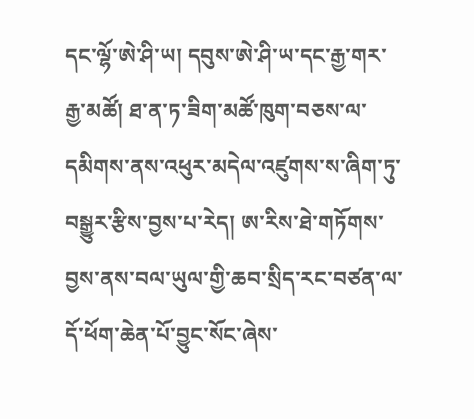དང་ལྷོ་ཨེ་ཤི་ཡ། དབུས་ཨེ་ཤི་ཡ་དང་རྒྱ་གར་རྒྱ་མཚོ། ཐ་ན་ཏ་ཟིག་མཚོ་ཁུག་བཅས་ལ་དམིགས་ནས་འཕུར་མདེལ་འཛུགས་ས་ཞིག་ཏུ་བསྒྱུར་རྩིས་བྱས་པ་རེད། ཨ་རིས་ཐེ་གཏོགས་བྱས་ནས་བལ་ཡུལ་གྱི་ཆབ་སྲིད་རང་བཙན་ལ་དོ་ཕོག་ཆེན་པོ་བྱུང་སོང་ཞེས་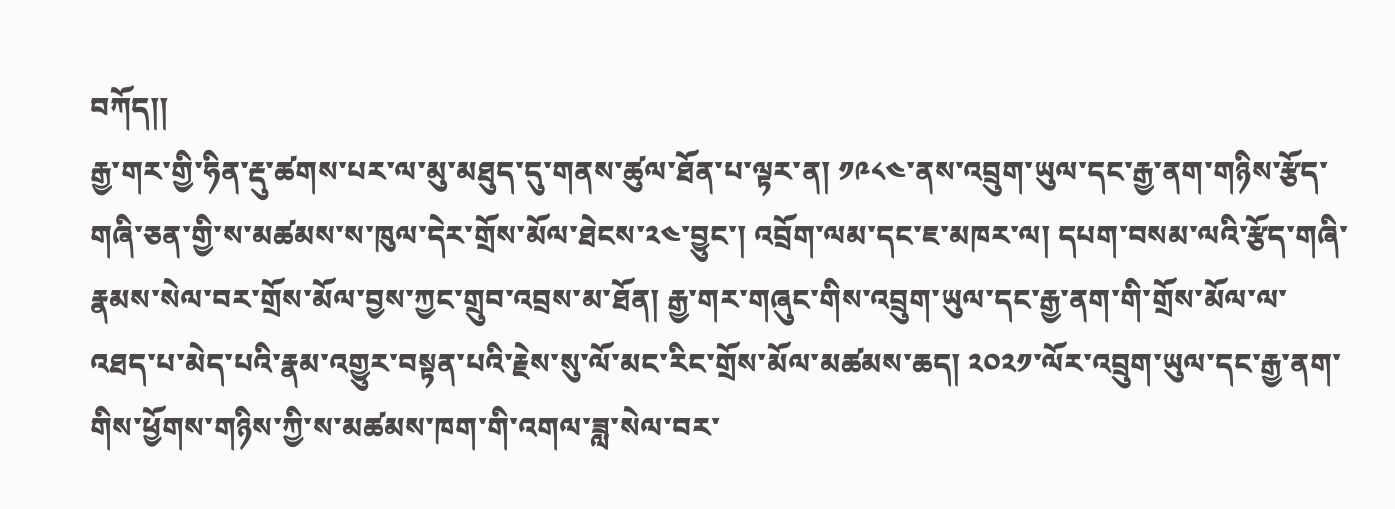བཀོད།།
རྒྱ་གར་གྱི་ཧིན་རྡུ་ཚགས་པར་ལ་མུ་མཐུད་དུ་གནས་ཚུལ་ཐོན་པ་ལྟར་ན། ༡༩༨༤་ནས་འབྲུག་ཡུལ་དང་རྒྱ་ནག་གཉིས་རྩོད་གཞི་ཅན་གྱི་ས་མཚམས་ས་ཁུལ་དེར་གྲོས་མོལ་ཐེངས་༢༤་བྱུང་། འབྲོག་ལམ་དང་ཇ་མཁར་ལ། དཔག་བསམ་ལའི་རྩོད་གཞི་རྣམས་སེལ་བར་གྲོས་མོལ་བྱས་ཀྱང་གྲུབ་འབྲས་མ་ཐོན། རྒྱ་གར་གཞུང་གིས་འབྲུག་ཡུལ་དང་རྒྱ་ནག་གི་གྲོས་མོལ་ལ་འཐད་པ་མེད་པའི་རྣམ་འགྱུར་བསྟན་པའི་རྗེས་སུ་ལོ་མང་རིང་གྲོས་མོལ་མཚམས་ཆད། ༢༠༢༡་ལོར་འབྲུག་ཡུལ་དང་རྒྱ་ནག་གིས་ཕྱོགས་གཉིས་ཀྱི་ས་མཚམས་ཁག་གི་འགལ་ཟླ་སེལ་བར་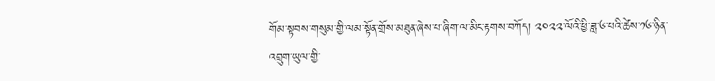གོམ་སྟབས་གསུམ་གྱི་ལམ་སྟོན་གྲོས་མཐུན་ཞེས་པ་ཞིག་ལ་མིང་རྟགས་བཀོད། ༢༠༢༢་ལོའི་ཕྱི་ཟླ་༦་པའི་ཚེས་༡༦་ཉིན་འབྲུག་ཡུལ་གྱི་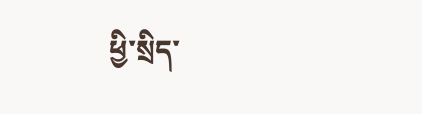ཕྱི་སྲིད་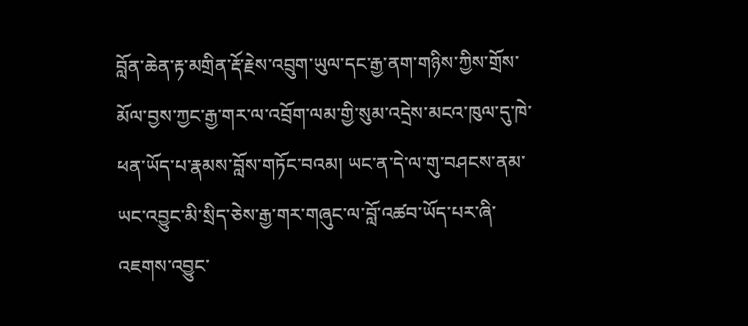བློན་ཆེན་རྟ་མགྲིན་རྡོ་རྗེས་འབྲུག་ཡུལ་དང་རྒྱ་ནག་གཉིས་ཀྱིས་གྲོས་མོལ་བྱས་ཀྱང་རྒྱ་གར་ལ་འབྲོག་ལམ་གྱི་སུམ་འདྲེས་མངའ་ཁུལ་དུ་ཁེ་ཕན་ཡོད་པ་རྣམས་བློས་གཏོང་བའམ། ཡང་ན་དེ་ལ་གུ་བཤངས་ནམ་ཡང་འབྱུང་མི་སྲིད་ཅེས་རྒྱ་གར་གཞུང་ལ་བློ་འཚབ་ཡོད་པར་ཞི་འཇགས་འབྱུང་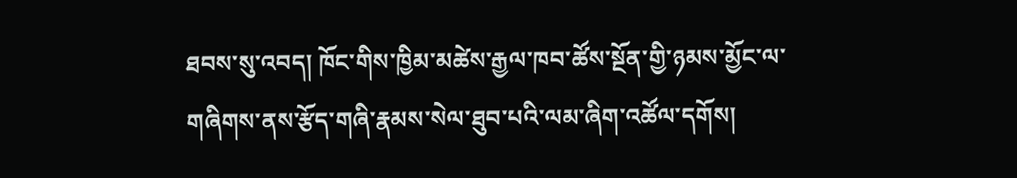ཐབས་སུ་འབད། ཁོང་གིས་ཁྱིམ་མཚེས་རྒྱལ་ཁབ་ཚོས་སྔོན་གྱི་ཉམས་མྱོང་ལ་གཞིགས་ནས་རྩོད་གཞི་རྣམས་སེལ་ཐུབ་པའི་ལམ་ཞིག་འཚོལ་དགོས།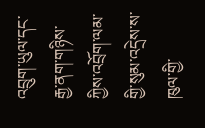འབྲུག་ཡུལ་དང་རྒྱ་ནག་གཉིས་ཀྱིས་འབྲོག་ལམ་གྱི་སུམ་འདྲེས་ས་ཁུལ་གྱི་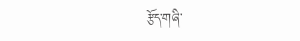རྩོད་གཞི་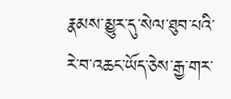རྣམས་མྱུར་དུ་སེལ་ཐུབ་པའི་རེ་བ་འཆང་ཡོད་ཅེས་རྒྱ་གར་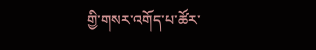གྱི་གསར་འགོད་པ་ཚོར་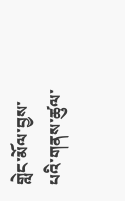གླེང་མོལ་བྱས་པའི་གནས་ཚུལ་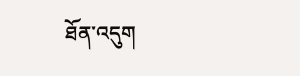ཐོན་འདུག